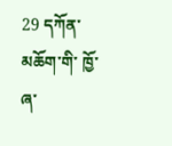29 དཀོན་མཆོག་གི་ ཁྱོ་ཞ་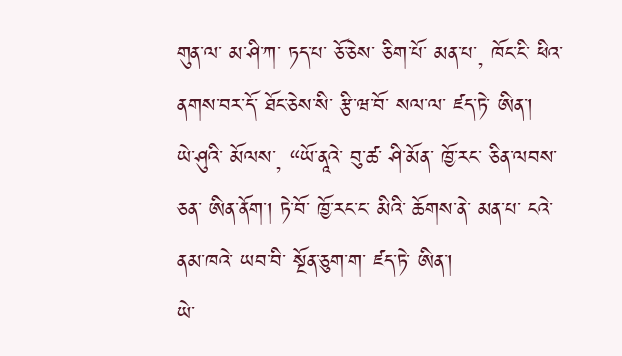གུན་ལ་ མ་ཤི་ཀ་ ཏད་པ་ ཅོ་ཅེས་ ཅིག་པོ་ མན་པ་, ཁོང་ངི་ ཕིའ་ ནགས་བར་དོ་ ཐོང་ཅེས་སི་ རྩི་ཝ་བོ་ སལ་ལ་ ཛད་ཏེ་ ཨིན་།
ཡེ་ཤུའི་ མོལས་, “ཡོ་ནཱའེ་ བུ་ཚ་ ཤི་མོན་ ཁྱོ་རང་ ཅིན་ལབས་ཅན་ ཨིན་ནོག་། ཏེ་བོ་ ཁྱོ་རང་ང་ མིའི་ ཆོགས་ནེ་ མན་པ་ ངའེ་ ནམ་ཁའེ་ ཡབ་བི་ སྔོན་ཅུག་ག་ ཛད་ཏེ་ ཨིན་།
ཡེ་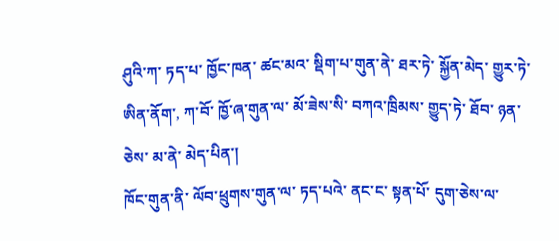ཤུའི་ཀ་ ཏད་པ་ ཁྱོང་ཁན་ ཚང་མའ་ སྡིག་པ་གུན་ནེ་ ཐར་ཏེ་ སྐྱོན་མེད་ གྱུར་ཏེ་ ཨིན་ནོག་, ཀ་བོ་ ཁྱོ་ཞ་གུན་ལ་ མོ་ཟེས་སི་ བཀའ་ཁྲིམས་ གྱུད་ཏེ་ ཐོབ་ ཉན་ཅེས་ མ་ནེ་ མེད་པིན་།
ཁོང་གུན་ནི་ ལོབ་ཕྲུགས་གུན་ལ་ ཏད་པའེ་ ནང་ང་ སྟན་པོ་ དུག་ཅེས་ལ་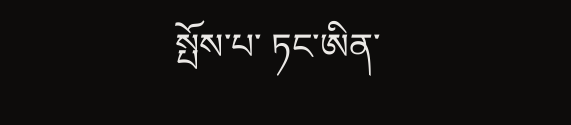སྤོས་པ་ ཏང་ཨིན་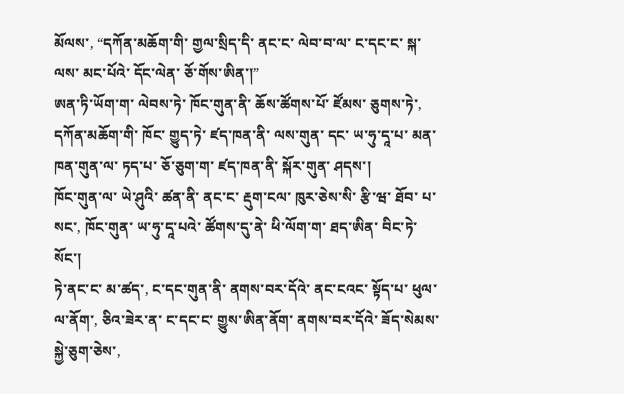མོལས་, “དཀོན་མཆོག་གི་ གྱལ་སྲིད་དི་ ནང་ང་ ལེབ་བ་ལ་ ང་དང་ང་ སྐ་ལས་ མང་པོའེ་ དོང་ལེན་ ཅོ་གོས་ཨིན་།”
ཨན་ཏི་ཡོག་ག་ ལེབས་ཏེ་ ཁོང་གུན་ནི་ ཆོས་ཚོགས་པོ་ ཛོམས་ ཅུགས་ཏེ་, དཀོན་མཆོག་གི་ ཁོང་ གྱུད་ཏེ་ ཛད་ཁན་ནི་ ལས་གུན་ དང་ ཡ་ཧུ་དཱ་པ་ མན་ཁན་གུན་ལ་ ཏད་པ་ ཅོ་ཅུག་ག་ ཛད་ཁན་ནི་ སྐོར་གུན་ ཤདས་།
ཁོང་གུན་ལ་ ཡེ་ཤུའི་ ཚན་ནི་ ནང་ང་ རྡུག་ངལ་ ཁུར་ཅེས་སི་ རྩི་ཝ་ ཐོབ་ པ་སང་, ཁོང་གུན་ ཡ་ཧུ་དཱ་པའེ་ ཚོགས་དུ་ནེ་ ཕི་ལོག་ག་ ཐད་ཨིན་ བིང་ཏེ་ སོང་།
ཏེ་ནང་ང་ མ་ཚད་, ང་དང་གུན་ནི་ ནགས་བར་དོའེ་ ནང་ངའང་ སྟོད་པ་ ཕུལ་ལ་ནོག་, ཅིའ་ཟེར་ན་ ང་དང་ང་ གྱུས་ཨིན་ནོག་ ནགས་བར་དོའེ་ ཟོད་སེམས་ སྐྱེ་ཅུག་ཅེས་,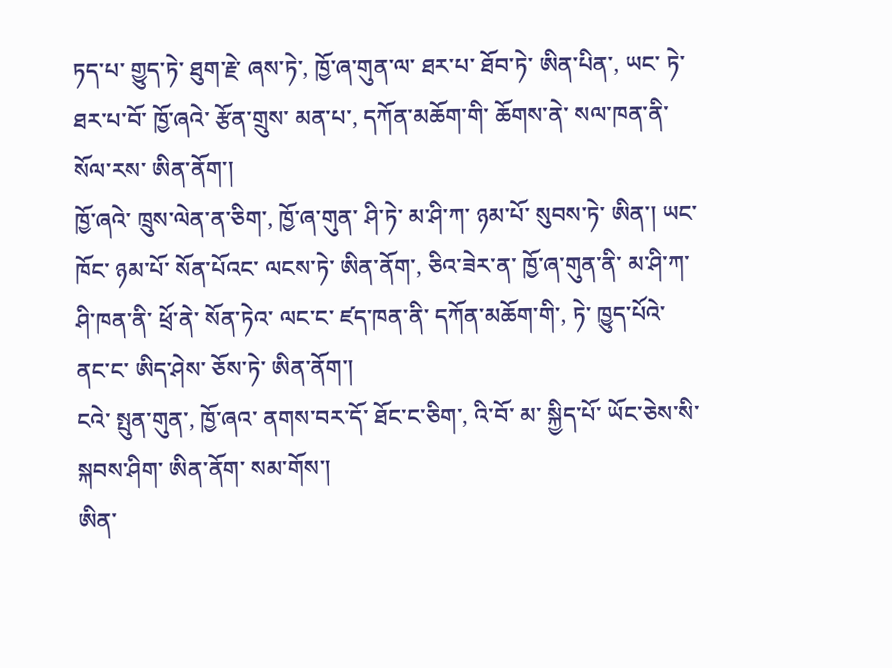ཏད་པ་ གྱུད་ཏེ་ ཐུག་རྗེ་ ཞས་ཏེ་, ཁྱོ་ཞ་གུན་ལ་ ཐར་པ་ ཐོབ་ཏེ་ ཨིན་པིན་, ཡང་ ཏེ་ ཐར་པ་བོ་ ཁྱོ་ཞའེ་ རྩོན་གྲུས་ མན་པ་, དཀོན་མཆོག་གི་ ཆོགས་ནེ་ སལ་ཁན་ནི་ སོལ་རས་ ཨིན་ནོག་།
ཁྱོ་ཞའེ་ ཁྲུས་ལེན་ན་ཅིག་, ཁྱོ་ཞ་གུན་ ཤི་ཏེ་ མ་ཤི་ཀ་ ཉམ་པོ་ སུབས་ཏེ་ ཨིན་། ཡང་ ཁོང་ ཉམ་པོ་ སོན་པོའང་ ལངས་ཏེ་ ཨིན་ནོག་, ཅིའ་ཟེར་ན་ ཁྱོ་ཞ་གུན་ནི་ མ་ཤི་ཀ་ ཤི་ཁན་ནི་ ཕྲོ་ནེ་ སོན་ཏེའ་ ལང་ང་ ཛད་ཁན་ནི་ དཀོན་མཆོག་གི་, ཏེ་ ཁྱུད་པོའེ་ ནང་ང་ ཨིད་ཤེས་ ཅོས་ཏེ་ ཨིན་ནོག་།
ངའེ་ སྤུན་གུན་, ཁྱོ་ཞའ་ ནགས་བར་དོ་ ཐོང་ང་ཅིག་, འི་བོ་ མ་ སྐྱིད་པོ་ ཡོང་ཅེས་སི་ སྐབས་ཤིག་ ཨིན་ནོག་ སམ་གོས་།
ཨིན་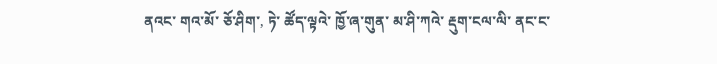ནའང་ གའ་མོ་ ཅོ་ཤིག་, ཏེ་ ཚོད་ལྟའེ་ ཁྱོ་ཞ་གུན་ མ་ཤི་ཀའེ་ རྡུག་ངལ་ལི་ ནང་ང་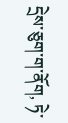དྲེས་ཅུག་ག་ནོག, ཏེ་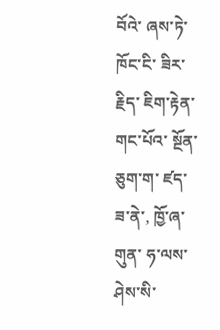བོའེ་ ཞས་ཏེ་ ཁོང་ངི་ ཟིར་རྗིད་ ཇིག་རྟེན་ གང་པོའ་ སྔོན་ ཅུག་ག་ ཛད་ ཟ་ནེ་, ཁྱོ་ཞ་གུན་ ཧ་ལས་ཤེས་སི་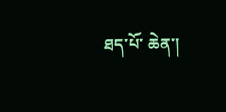ཐད་པོ་ ཆེན་།